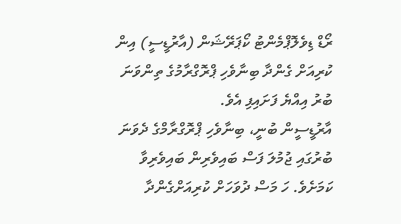ރޯޑް ޑިވެލޮޕްމެންޓު ކޯޕަރޭޝަން (އާރުޑީސީ) އިން ކުރިއަށް ގެންދާ ބިނާވެހި ޕްރޮގްރާމުގެ ތިންވަނަ ބުރު އިއްޔެ ފަށައިފި އެވެ.
އާރުޑީސީން ބުނީ، ބިނާވެހި ޕްރޮގްރާމްގެ ދެވަނަ ބުރުގައި ޖުމުލަ ފަސް ބައިވެރިން ބައިވެރިވާ ކަމަށެވެ. ހަ މަސް ދުވަހަށް ކުރިއަށްގެންދާ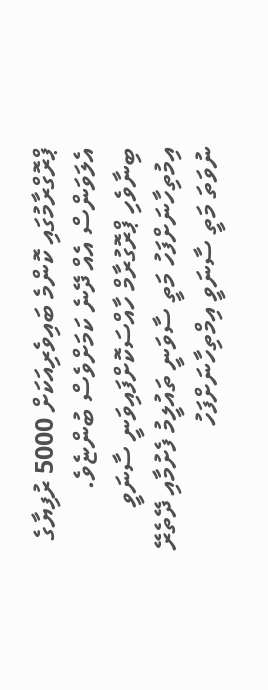ޕްރޮގްރާމުގައި ކޮންމެ ބައިވެރިއަކަށް 5000 ރުފިޔާގެ އެލަވަންސް އެއް ދޭނެ ކަމަށްވެސް ބުންޏެވެ.
ބިނާވެހި ޕްރޮގުރާމް ހާއްސަކޮށްފައިވަނީ ސާނަވީ އިމުތިހާނަށްފަހު މަތީ ސާވަނީ ތައުލީމު ފެށުމާއި ދޭތެރޭ ނުވަތަ މަތީ ސާނަވީ އިމްތިހާނަށްފަހު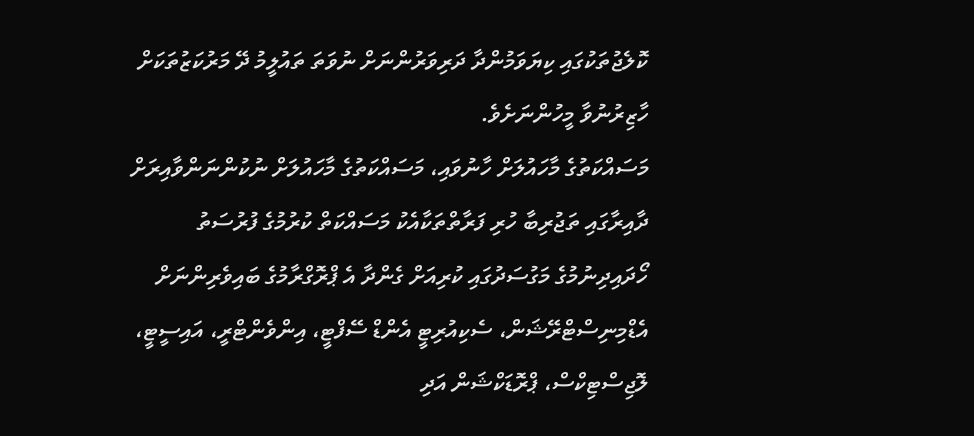ކޮލެޖުތަކުގައި ކިޔަވަމުންދާ ދަރިވަރުންނަށް ނުވަތަ ތައުލީމު ދޭ މަރުކަޒުތަކަށް ހާޒިރުނުވާ މީހުންނަށެވެ.
މަސައްކަތުގެ މާހައުލަށް ހާނުވައި، މަސައްކަތުގެ މާހައުލަށް ނުކުންނަންވާއިރަށް ދާއިރާގައި ތަޖުރިބާ ހުރި ފަރާތްތަކާއެކު މަސައްކަތް ކުރުމުގެ ފުރުސަތު ހޯދައިދިނުމުގެ މަގުސަދުގައި ކުރިއަށް ގެންދާ އެ ޕްރޮގްރާމުގެ ބައިވެރިންނަށް އެޑްމިނިސްޓްރޭޝަން، ސެކިއުރިޓީ އެންޑް ސޭފްޓީ، އިންވެންޓްރީ، އައިސީޓީ، ލޮޖިސްޓިކްސް، ޕްރޮޑަކްޝަން އަދި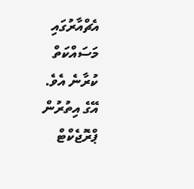އެޗްއާރުގައި މަސައްކަތް ކުރާނެ އެވެ.
އޭގެ އިތުރުން ޕްރޮޖެކްޓް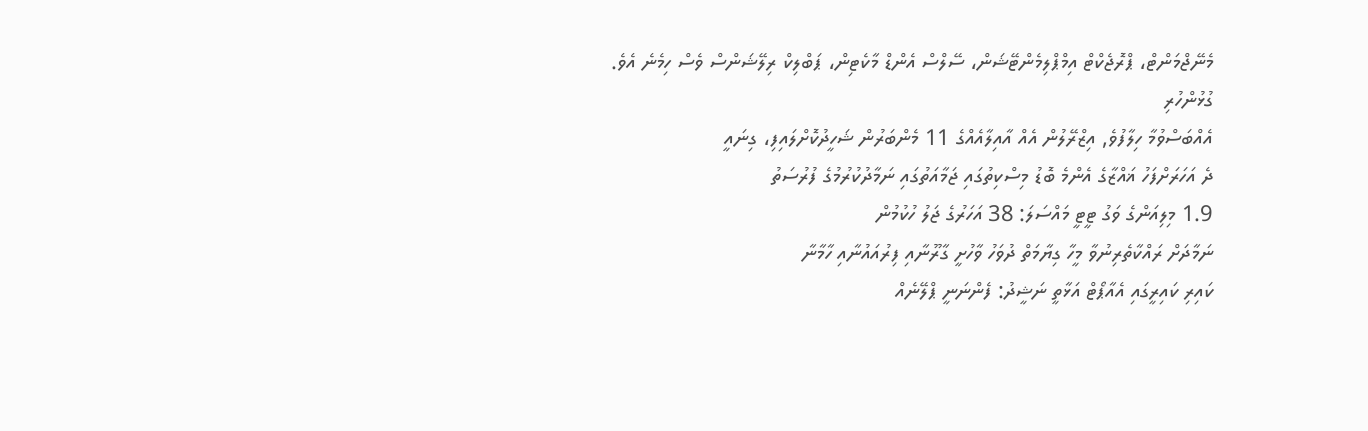މެނޭޖްމަންޓް، ޕްރޮޖެކްޓް އިމްޕްލިމެންޓޭޝަން، ސޭލްސް އެންޑް މާކެޓިން، ޕަބްލިކް ރިލޭޝަންސް ވެސް ހިމެނެ އެވެ.
ގުޅުންހުރި
އެއްބަސްވުމާ ހިލާފުވެ, އިޒްރޭލުން އެއް އާއިލާއެއްގެ 11 މެންބަރުން ޝަހީދުކޮށްލައިފި، ގިނައީ
ދެ އަހަރަށްފަހު ޣައްޒާގެ އެންމެ ބޮޑު މިސްކިތުގައި ޖަމާއަތުގައި ނަމާދުކުރުމުގެ ފުރުސަތު
1.9 މިލިއަންގެ ވަގު ޓީޓީ މައްސަލަ: 38 އަހަރުގެ ޖަލު ހުކުމުން
ނަމާދަށް ރައްކާތެރިނުވާ މީހާ ގިޔާމަތް ދުވަހު ވާހުށީ ގާރޫނާއި ފިރުއައުނާއި ހާމާނާ
ކައިރި ކައިރީގައި އެއާޕޯޓް އަޅާތީ ނަޝީދު: ފެންނަނީ ޕްލޭނެއް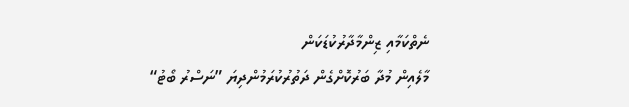ނެތްކަމާއި ޒިންމާދާރުކުޑަކަން
މާލެއިން މުދާ ބަރުކޮށްގެން ދަތުރުކުރަމުންދިޔަ ”ނަސްރު ބޯޓު“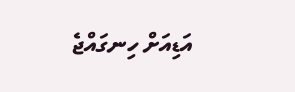އަޑިއަށް ހިނގައްޖެ